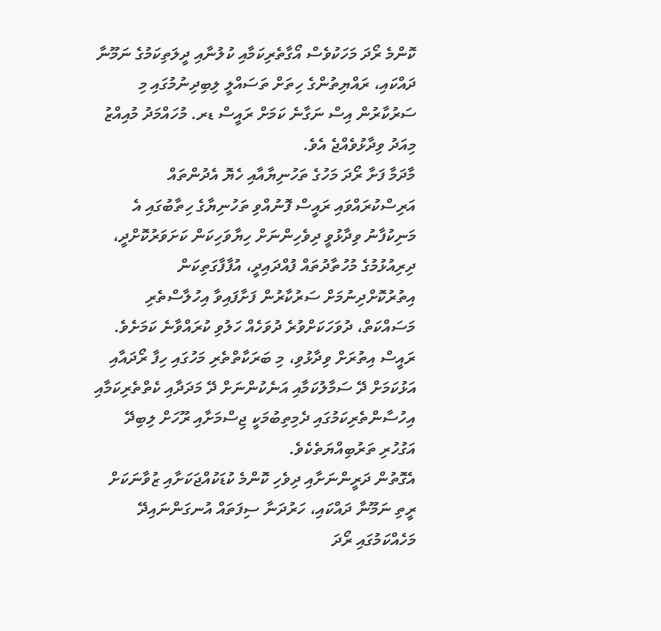ކޮންމެ ރޯދަ މަހަކުވެސް އޯގާތެރިކަމާއި ކުލުނާއި ދީލަތިކަމުގެ ނަމޫނާ ދައްކައި، ރައްޔިތުންގެ ހިތަށް ތަސައްލީ ލިބިދިނުމުގައި މި ސަރުކާރުން އިސް ނަގާނެ ކަމަށް ރައީސް ޑރ. މުހައްމަދު މުއިއްޒު މިއަދު ވިދާޅުވެއްޖެ އެވެ.
މާދަމާ ފަށާ ރޯދަ މަހުގެ ތަހުނިޔާއާއި ހެޔޮ އެދުންތައް އަރިސްކުރައްވައި ރައީސް ފޮނުއްވި ތަހުނިޔާގެ ހިތާބުގައި އެ މަނިކުފާނު ވިދާޅުވީ ދިވެހިންނަށް ހިޔާވަހިކަން ކަށަވަރުކޮށްދީ، ދިރިއުޅުމުގެ މުހުތާދުތައް ފުއްދައިދީ، އުފާފާގަތިކަން އިތުރުކޮށްދިނުމަށް ސަރުކާރުން ފަށާފައިވާ އިހުލާސްތެރި މަސައްކަތް، ދުވަހަކަށްވުރެ ދުވަހެއް ހަލުވި ކުރައްވާނެ ކަމަށެވެ.
ރައީސް އިތުރަށް ވިދާޅުވި، މި ބަރަކާތްތެރި މަހުގައި ހިފާ ރޯދައާއި އަޅުކަމަށް ދޭ ސަމާލުކަމާއި އަނެކުންނަށް ދޭ މަދަދާއި ކެތްތެރިކަމާއި އިހުސާންތެރިކަމުގައި ދެމިތިބުމަކީ ޖިސްމަށާއި ރޫހަށް ލިބިދޭ އަގުހުރި ތަރުބިއްޔަތެކެވެ.
އެގޮތުން ދަރީންނަށާއި ދިވެހި ކޮންމެ ކުޑަކުއްޖަކަށާއި ޒުވާނަކަށް ރީތި ނަމޫނާ ދައްކައި، ހަރުދަނާ ސިފަތައް އުނގަންނައިދޭ މަހެއްކަމުގައި ރޯދަ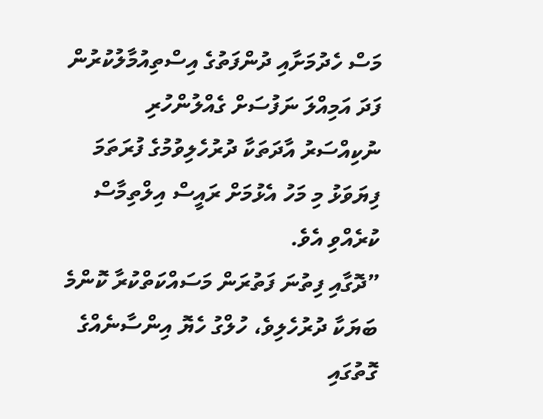މަސް ހެދުމަށާއި ދުންފަތުގެ އިސްތިއުމާލުކުރުން ފަދަ އަމިއްލަ ނަފުސަށް ގެއްލުންހުރި ނުކިއްސަރު އާދަތަކާ ދުރުހެލިވުމުގެ ފުރަތަމަ ފިޔަވަޅު މި މަހު އެޅުމަށް ރައީސް އިލްތިމާސް ކުރެއްވި އެވެ.
”ދޮގާއި ފިތުނަ ފަތުރަން މަސައްކަތްކުރާ ކޮންމެ ބަޔަކާ ދުރުހެލިވެ، ހުލްގު ހެޔޮ އިންސާނެއްގެ ގޮތުގައި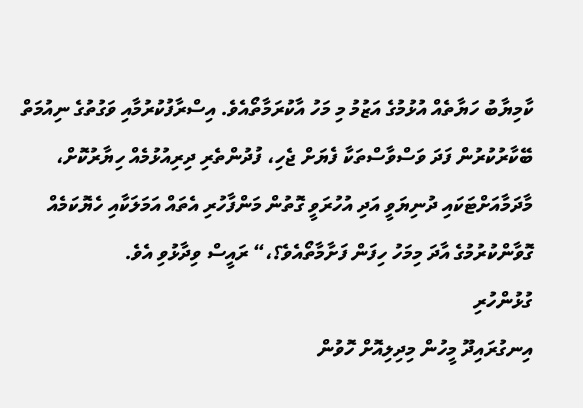ކާމިޔާބު ހަޔާތެއް އުޅުމުގެ އަޒުމު މި މަހު އާކުރަމާތޯއެވެ. އިސްރާފުކުރުމާއި ވަގުތުގެ ނިއުމަތް ބޭކާރުކުރުން ފަދަ ވަސްވާސްތަކާ ފެޔަށް ޖެހި، ފުދުންތެރި ދިރިއުޅުމެއް ހިޔާރުކޮށް، މާދަމާއަށްޓަކައި ދުނިޔަވީ އަދި އުހުރަވީ ގޮތުން މަންފާހުރި އެތައް އަމަލަކާއި ހެޔޮކަމެއް ގޮވާންކުރުމުގެ އާދަ މިމަހު ހިފަން ފަށާމާތޯއެވެ؟،“ ރައީސް ވިދާޅުވި އެވެ.
ގުޅުންހުރި
އިނގުރައިދޫ މީހުން މިދިލިއޮށް ހޮވުން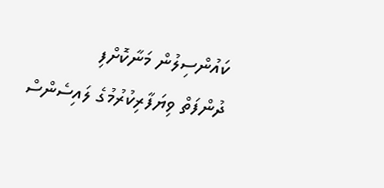ކައުންސިލުން މަނާކޮށްފި
ދުންފަތް ވިޔަފާރިކުރުމުގެ ލައިސެންސް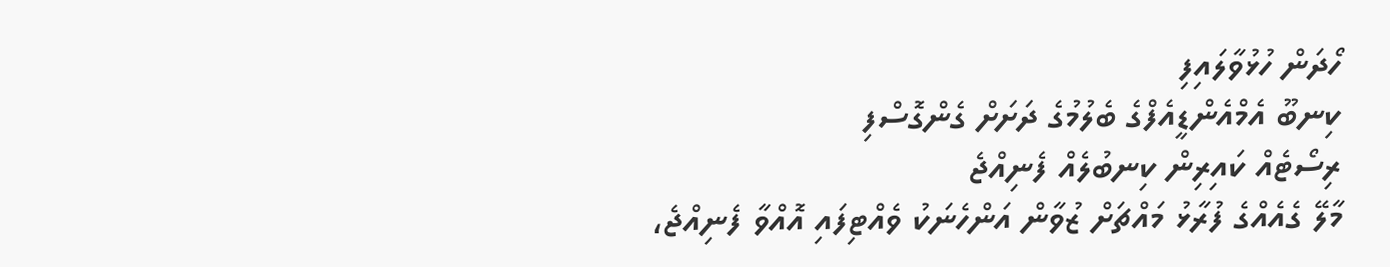ހޯދަން ހުޅުވާލައިފި
ކިނބޫ އެމްއެންޑީއެފްގެ ބެލުމުގެ ދަށަށް ގެންގޮސްފި
ރިސޯޓެއް ކައިރިން ކިނބުލެއް ފެނިއްޖެ
މާލޭ ގެއެއްގެ ފުރާޅު މައްޗަށް ޒުވާން އަންހެނަކު ވެއްޓިފައި އޮއްވާ ފެނިއްޖެ،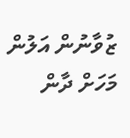ޒުވާނުން އަލުން މަހަށް ދާން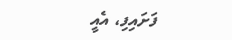ފަށައިފި، އެއީ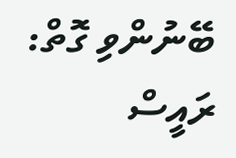ބޭނުންވި ގޮތް: ރައީސް